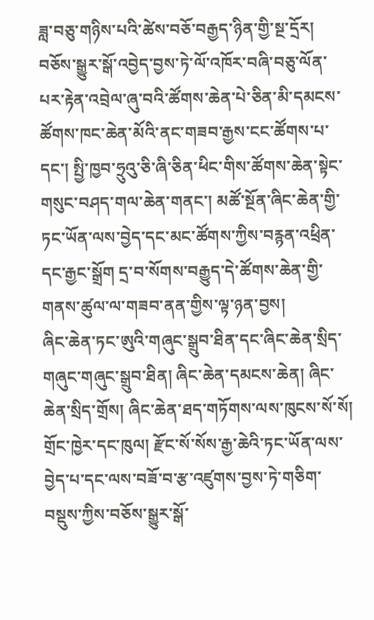ཟླ་བཅུ་གཉིས་པའི་ཚེས་བཅོ་བརྒྱད་ཉིན་གྱི་སྔ་དྲོར། བཅོས་སྒྱུར་སྒོ་འབྱེད་བྱས་ཏེ་ལོ་འཁོར་བཞི་བཅུ་ལོན་པར་རྟེན་འབྲེལ་ཞུ་བའི་ཚོགས་ཆེན་པེ་ཅིན་མི་དམངས་ཚོགས་ཁང་ཆེན་མོའི་ནང་གཟབ་རྒྱས་ངང་ཚོགས་པ་དང་། སྤྱི་ཁྱབ་ཧྲུའུ་ཅི་ཞི་ཅིན་ཕིང་གིས་ཚོགས་ཆེན་སྟེང་གསུང་བཤད་གལ་ཆེན་གནང་། མཚོ་སྔོན་ཞིང་ཆེན་གྱི་ཏང་ཡོན་ལས་བྱེད་དང་མང་ཚོགས་ཀྱིས་བརྙན་འཕྲིན་དང་རྒྱང་སྒྲོག དྲ་བ་སོགས་བརྒྱུད་དེ་ཚོགས་ཆེན་གྱི་གནས་ཚུལ་ལ་གཟབ་ནན་གྱིས་ལྟ་ཉན་བྱས།
ཞིང་ཆེན་ཏང་ཨུའི་གཞུང་སྒྲུབ་ཐིན་དང་ཞིང་ཆེན་སྲིད་གཞུང་གཞུང་སྒྲུབ་ཐིན། ཞིང་ཆེན་དམངས་ཆེན། ཞིང་ཆེན་སྲིད་གྲོས། ཞིང་ཆེན་ཐད་གཏོགས་ལས་ཁུངས་སོ་སོ། གྲོང་ཁྱེར་དང་ཁུལ། རྫོང་སོ་སོས་རྒྱ་ཆེའི་ཏང་ཡོན་ལས་བྱེད་པ་དང་ལས་བཟོ་བ་རྩ་འཛུགས་བྱས་ཏེ་གཅིག་བསྡུས་ཀྱིས་བཅོས་སྒྱུར་སྒོ་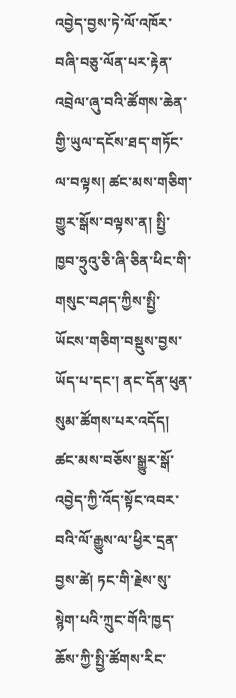འབྱེད་བྱས་ཏེ་ལོ་འཁོར་བཞི་བཅུ་ལོན་པར་རྟེན་འབྲེལ་ཞུ་བའི་ཚོགས་ཆེན་གྱི་ཡུལ་དངོས་ཐད་གཏོང་ལ་བལྟས། ཚང་མས་གཅིག་གྱུར་སྒོས་བལྟས་ན། སྤྱི་ཁྱབ་ཧྲུའུ་ཅི་ཞི་ཅིན་ཕིང་གི་གསུང་བཤད་ཀྱིས་སྤྱི་ཡོངས་གཅིག་བསྡུས་བྱས་ཡོད་པ་དང་། ནང་དོན་ཕུན་སུམ་ཚོགས་པར་འདོད། ཚང་མས་བཅོས་སྒྱུར་སྒོ་འབྱེད་ཀྱི་འོད་སྟོང་འབར་བའི་ལོ་རྒྱུས་ལ་ཕྱིར་དྲན་བྱས་ཚེ། ཏང་གི་རྗེས་སུ་སྙེག་པའི་ཀྲུང་གོའི་ཁྱད་ཆོས་ཀྱི་སྤྱི་ཚོགས་རིང་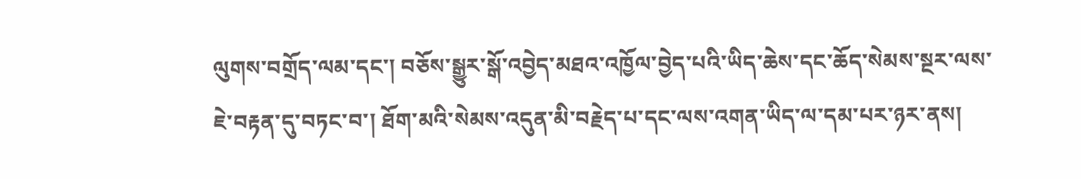ལུགས་བགྲོད་ལམ་དང་། བཅོས་སྒྱུར་སྒོ་འབྱེད་མཐའ་འཁྱོལ་བྱེད་པའི་ཡིད་ཆེས་དང་ཆོད་སེམས་སྔར་ལས་ཇེ་བརྟན་དུ་བཏང་བ་། ཐོག་མའི་སེམས་འདུན་མི་བརྗེད་པ་དང་ལས་འགན་ཡིད་ལ་དམ་པར་ཉར་ནས།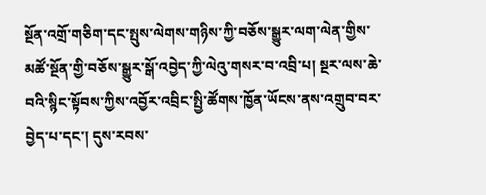སྔོན་འགྲོ་གཅིག་དང་སྤུས་ལེགས་གཉིས་ཀྱི་བཅོས་སྒྱུར་ལག་ལེན་གྱིས་མཚོ་སྔོན་གྱི་བཅོས་སྒྱུར་སྒོ་འབྱེད་ཀྱི་ལེའུ་གསར་བ་འབྲི་པ། སྔར་ལས་ཆེ་བའི་སྙིང་སྟོབས་ཀྱིས་འབྱོར་འབྲིང་སྤྱི་ཚོགས་ཁྱོན་ཡོངས་ནས་འགྲུབ་བར་བྱེད་པ་དང་། དུས་རབས་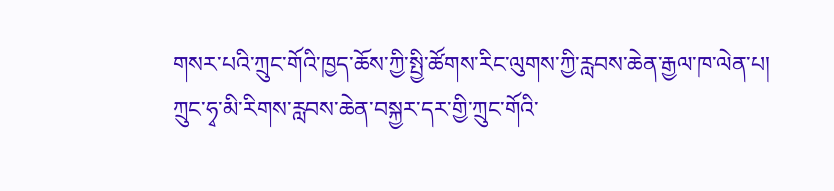གསར་པའི་ཀྲུང་གོའི་ཁྱད་ཆོས་ཀྱི་སྤྱི་ཚོགས་རིང་ལུགས་ཀྱི་རླབས་ཆེན་རྒྱལ་ཁ་ལེན་པ། ཀྲུང་ཧྭ་མི་རིགས་རླབས་ཆེན་བསྐྱར་དར་གྱི་ཀྲུང་གོའི་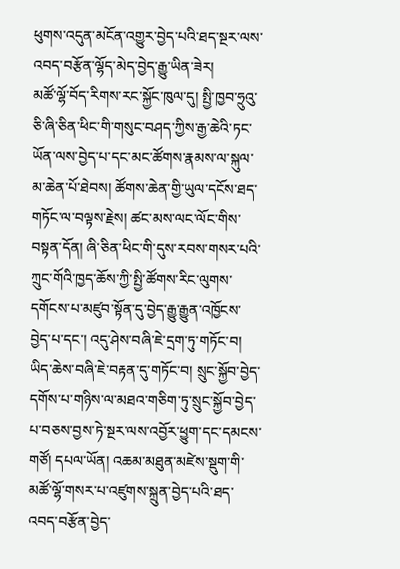ཕུགས་འདུན་མངོན་འགྱུར་བྱེད་པའི་ཐད་སྔར་ལས་འབད་བརྩོན་ལྷོད་མེད་བྱེད་རྒྱུ་ཡིན་ཟེར།
མཚོ་ལྷོ་བོད་རིགས་རང་སྐྱོང་ཁུལ་དུ། སྤྱི་ཁྱབ་ཧྲུའུ་ཅི་ཞི་ཅིན་ཕིང་གི་གསུང་བཤད་ཀྱིས་རྒྱ་ཆེའི་ཏང་ཡོན་ལས་བྱེད་པ་དང་མང་ཚོགས་རྣམས་ལ་སྐུལ་མ་ཆེན་པོ་ཐེབས། ཚོགས་ཆེན་གྱི་ཡུལ་དངོས་ཐད་གཏོང་ལ་བལྟས་རྗེས། ཚང་མས་ལང་ལོང་གིས་བསྟན་དོན། ཞི་ཅིན་ཕིང་གི་དུས་རབས་གསར་པའི་ཀྲུང་གོའི་ཁྱད་ཆོས་ཀྱི་སྤྱི་ཚོགས་རིང་ལུགས་དགོངས་པ་མཛུབ་སྟོན་དུ་བྱེད་རྒྱུ་རྒྱུན་འཁྱོངས་བྱེད་པ་དང་། འདུ་ཤེས་བཞི་ཇེ་དྲག་ཏུ་གཏོང་བ། ཡིད་ཆེས་བཞི་ཇེ་བརྟན་དུ་གཏོང་བ། སྲུང་སྐྱོབ་བྱེད་དགོས་པ་གཉིས་ལ་མཐའ་གཅིག་ཏུ་སྲུང་སྐྱོབ་བྱེད་པ་བཅས་བྱས་ཏེ་སྔར་ལས་འབྱོར་ཕྱུག་དང་དམངས་གཙོ། དཔལ་ཡོན། འཆམ་མཐུན་མཛེས་སྡུག་གི་མཚོ་ལྷོ་གསར་པ་འཛུགས་སྐྲུན་བྱེད་པའི་ཐད་འབད་བརྩོན་བྱེད་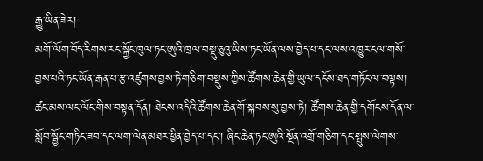རྒྱུ་ཡིན་ཟེར།
མགོ་ལོག་བོད་རིགས་རང་སྐྱོང་ཁུལ་ཏང་ཨུའི་ཁྲལ་བསྡུ་ཅུའུ་ཡིས་ཏང་ཡོན་ལས་བྱེད་པ་དང་ལས་འཁྱུར་ངལ་གསོ་བྱས་པའི་ཏང་ཡོན་རྒན་པ་རྩ་འཛུགས་བྱས་ཏེ་གཅིག་བསྡུས་ཀྱིས་ཚོགས་ཆེན་གྱི་ཡུལ་དངོས་ཐད་གཏོང་ལ་བལྟས། ཚང་མས་ལང་ལོང་གིས་བསྟན་དོན། ཐེངས་འདིའི་ཚོགས་ཆེན་གོ་སྐབས་སུ་བྱས་ཏེ། ཚོགས་ཆེན་གྱི་དགོངས་དོན་ལ་སློབ་སྦྱོང་གཏིང་ཟབ་དང་ལག་ལེན་མཐར་ཕྱིན་བྱེད་པ་དང་། ཞིང་ཆེན་ཏང་ཨུའི་སྔོན་འགྲོ་གཅིག་དང་སྤུས་ལེགས་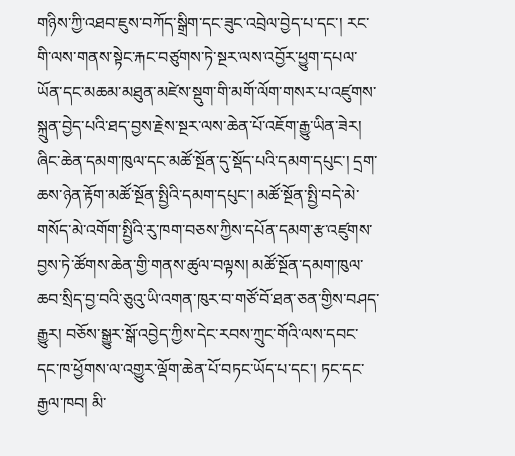གཉིས་ཀྱི་འཐབ་ཇུས་བཀོད་སྒྲིག་དང་ཟུང་འབྲེལ་བྱེད་པ་དང་། རང་གི་ལས་གནས་སྟེང་རྐང་བཙུགས་ཏེ་སྔར་ལས་འབྱོར་ཕྱུག་དཔལ་ཡོན་དང་མཆམ་མཐུན་མཛེས་སྡུག་གི་མགོ་ལོག་གསར་པ་འཛུགས་སྐྲུན་བྱེད་པའི་ཐད་བྱས་རྗེས་སྔར་ལས་ཆེན་པོ་འཇོག་རྒྱུ་ཡིན་ཟེར།
ཞིང་ཆེན་དམག་ཁུལ་དང་མཚོ་སྔོན་དུ་སྡོད་པའི་དམག་དཔུང་། དྲག་ཆས་ཉེན་རྟོག་མཚོ་སྔོན་སྤྱིའི་དམག་དཔུང་། མཚོ་སྔོན་སྤྱི་བདེ་མེ་གསོད་མེ་འགོག་སྤྱིའི་རུ་ཁག་བཅས་ཀྱིས་དཔོན་དམག་རྩ་འཛུགས་བྱས་ཏེ་ཚོགས་ཆེན་གྱི་གནས་ཚུལ་བལྟས། མཚོ་སྔོན་དམག་ཁུལ་ཆབ་སྲིད་བྱ་བའི་ཅུའུ་ཡི་འགན་ཁུར་བ་གཙོ་བོ་ཐན་ཅན་གྱིས་བཤད་རྒྱུར། བཅོས་སྒྱུར་སྒོ་འབྱེད་ཀྱིས་དེང་རབས་ཀྲུང་གོའི་ལས་དབང་དང་ཁ་ཕྱོགས་ལ་འགྱུར་ལྡོག་ཆེན་པོ་བཏང་ཡོད་པ་དང་། ཏང་དང་རྒྱལ་ཁབ། མི་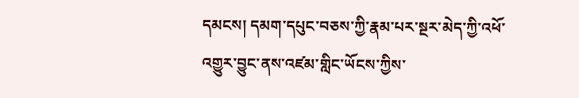དམངས། དམག་དཔུང་བཅས་ཀྱི་རྣམ་པར་སྔར་མེད་ཀྱི་འཕོ་འགྱུར་བྱུང་ནས་འཛམ་གླིང་ཡོངས་ཀྱིས་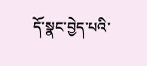དོ་སྣང་བྱེད་པའི་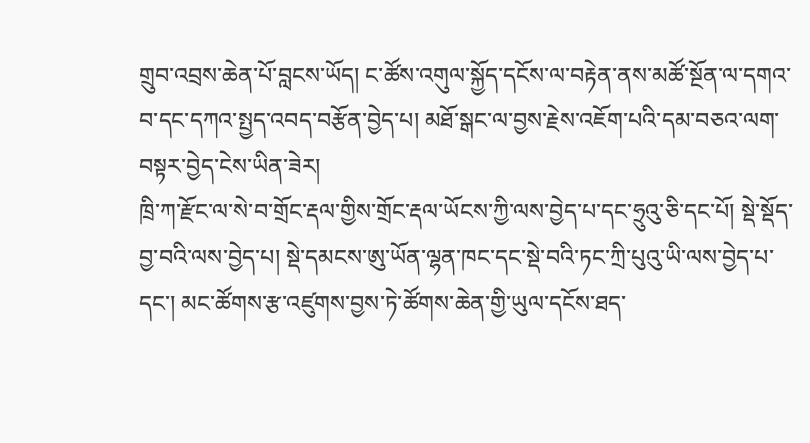གྲུབ་འབྲས་ཆེན་པོ་བླངས་ཡོད། ང་ཚོས་འགུལ་སྐྱོད་དངོས་ལ་བརྟེན་ནས་མཚོ་སྔོན་ལ་དགའ་བ་དང་དཀའ་སྤྱད་འབད་བརྩོན་བྱེད་པ། མཐོ་སྒང་ལ་བྱས་རྗེས་འཇོག་པའི་དམ་བཅའ་ལག་བསྟར་བྱེད་ངེས་ཡིན་ཟེར།
ཁྲི་ཀ་རྫོང་ལ་སེ་བ་གྲོང་རྡལ་གྱིས་གྲོང་རྡལ་ཡོངས་ཀྱི་ལས་བྱེད་པ་དང་ཧྲུའུ་ཅི་དང་པོ། སྡེ་སྡོད་བྱ་བའི་ལས་བྱེད་པ། སྡེ་དམངས་ཨུ་ཡོན་ལྷན་ཁང་དང་སྡེ་བའི་ཏང་ཀྲི་པུའུ་ཡི་ལས་བྱེད་པ་དང་། མང་ཚོགས་རྩ་འཛུགས་བྱས་ཏེ་ཚོགས་ཆེན་གྱི་ཡུལ་དངོས་ཐད་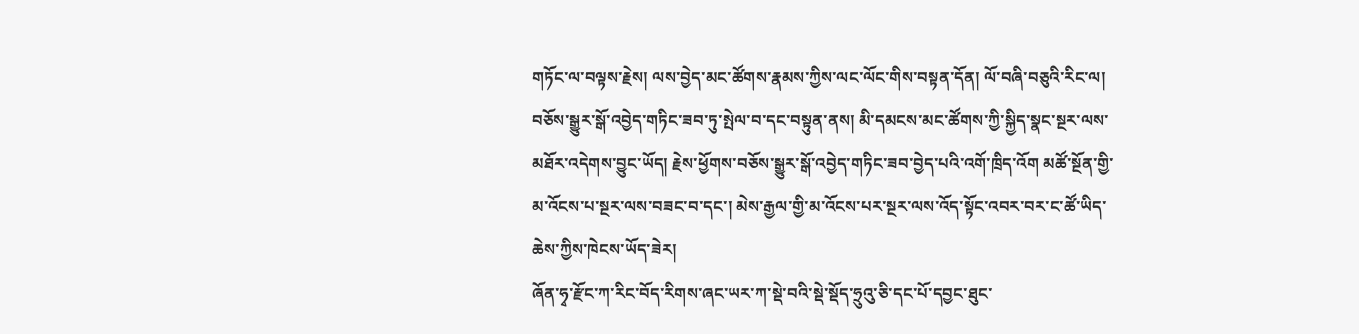གཏོང་ལ་བལྟས་རྗེས། ལས་བྱེད་མང་ཚོགས་རྣམས་ཀྱིས་ལང་ལོང་གིས་བསྟན་དོན། ལོ་བཞི་བཅུའི་རིང་ལ། བཅོས་སྒྱུར་སྒོ་འབྱེད་གཏིང་ཟབ་ཏུ་སྤེལ་བ་དང་བསྟུན་ནས། མི་དམངས་མང་ཚོགས་ཀྱི་སྐྱིད་སྣང་སྔར་ལས་མཐོར་འདེགས་བྱུང་ཡོད། རྗེས་ཕྱོགས་བཅོས་སྒྱུར་སྒོ་འབྱེད་གཏིང་ཟབ་བྱེད་པའི་འགོ་ཁྲིད་འོག མཚོ་སྔོན་གྱི་མ་འོངས་པ་སྔར་ལས་བཟང་བ་དང་། མེས་རྒྱལ་གྱི་མ་འོངས་པར་སྔར་ལས་འོད་སྟོང་འབར་བར་ང་ཚོ་ཡིད་ཆེས་ཀྱིས་ཁེངས་ཡོད་ཟེར།
ཞོན་ཧྭ་རྫོང་ཀ་རིང་བོད་རིགས་ཞང་ཡར་ཀ་སྡེ་བའི་སྡེ་སྡོད་ཧྲུའུ་ཅི་དང་པོ་དབྱང་ཐུང་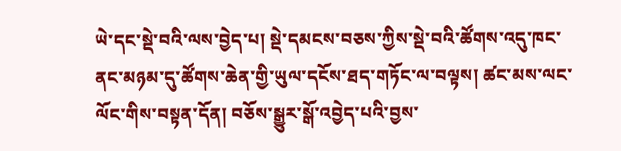ཡེ་དང་སྡེ་བའི་ལས་བྱེད་པ། སྡེ་དམངས་བཅས་ཀྱིས་སྡེ་བའི་ཚོགས་འདུ་ཁང་ནང་མཉམ་དུ་ཚོགས་ཆེན་གྱི་ཡུལ་དངོས་ཐད་གཏོང་ལ་བལྟས། ཚང་མས་ལང་ལོང་གིས་བསྟན་དོན། བཅོས་སྒྱུར་སྒོ་འབྱེད་པའི་བྱས་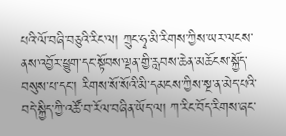པའི་ལོ་བཞི་བཅུའི་རིང་ལ། ཀྲུང་ཧྭ་མི་རིགས་ཀྱིས་ཡར་ལངས་ནས་འབྱོར་ཕྱུག་དང་སྟོབས་ལྡན་གྱི་རླབས་ཆེན་མཆོངས་སྐྱོད་བསུས་པ་དང་། རིགས་སོ་སོའི་མི་དམངས་ཀྱིས་སྔ་ན་མེད་པའི་བདེ་སྐྱིད་ཀྱི་འཚོ་བ་རོལ་བཞིན་ཡོད་ལ། ཀ་རིང་བོད་རིགས་ཞང་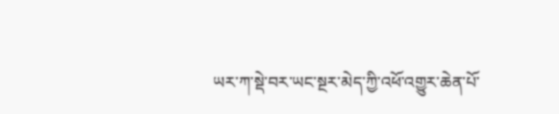ཡར་ཀ་སྡེ་བར་ཡང་སྔར་མེད་ཀྱི་འཕོ་འགྱུར་ཆེན་པོ་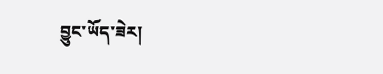བྱུང་ཡོད་ཟེར།